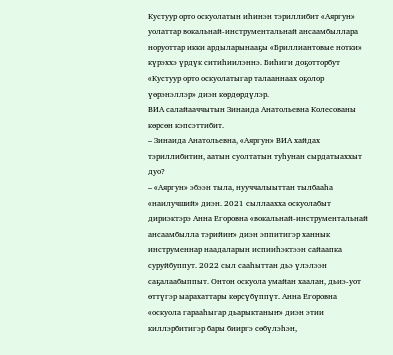Кустуур орто оскуолатын иһинэн тэриллибит «Аяргун» уолаттар вокальнай-инструментальнай ансаамбыллара норуоттар икки ардыларынааҕы «Бриллиантовые нотки» күрэххэ үрдүк ситиһиилэннэ. Биһиги доҕотторбут «Кустуур орто оскуолатыгар талааннаах оҕолор үөрэнэллэр» диэн көрдөрдүлэр.
ВИА салайааччытын Зинаида Анатольевна Колесованы көрсөн кэпсэттибит.
– Зинаида Анатольевна, «Аяргун» ВИА хайдах тэриллибитин, аатын суолтатын туһунан сырдатыаххыт дуо?
– «Аяргун» эбээн тыла, нууччалыыттан тылбааһа «наилучший» диэн. 2021 сыллаахха оскуолабыт дириэктэрэ Анна Егоровна «вокальнай-инструментальнай ансаамбылла тэрийиҥ» диэн эппитигэр ханнык инструменнар наадаларын испииһэктээн сайаапка суруйбуппут. 2022 сыл сааһыттан дьэ үлэлээн саҕалаабыппыт. Онтон оскуола умайан хаалан, дьиэ-уот өттүгэр ыарахаттары көрсүбүппүт. Анна Егоровна «оскуола гарааһыгар дьарыктаныҥ» диэн этии киллэрбитигэр бары бииргэ сөбүлэһэн,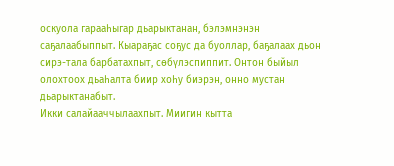оскуола гарааһыгар дьарыктанан, бэлэмнэнэн саҕалаабыппыт. Кыараҕас соҕус да буоллар, баҕалаах дьон сирэ-тала барбатахпыт, сөбүлэспиппит. Онтон быйыл олохтоох дьаһалта биир хоһу биэрэн, онно мустан дьарыктанабыт.
Икки салайааччылаахпыт. Миигин кытта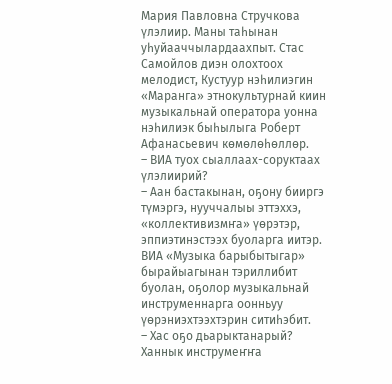Мария Павловна Стручкова үлэлиир. Маны таһынан уһуйааччылардаахпыт. Стас Самойлов диэн олохтоох мелодист, Кустуур нэһилиэгин «Маранга» этнокультурнай киин музыкальнай оператора уонна нэһилиэк быһылыга Роберт Афанасьевич көмөлөһөллөр.
– ВИА туох сыаллаах-соруктаах үлэлиирий?
– Аан бастакынан, оҕону бииргэ түмэргэ, нууччалыы эттэххэ, «коллективизмҥа» үөрэтэр, эппиэтинэстээх буоларга иитэр. ВИА «Музыка барыбытыгар» бырайыагынан тэриллибит буолан, оҕолор музыкальнай инструменнарга оонньуу үөрэниэхтээхтэрин ситиһэбит.
– Хас оҕо дьарыктанарый? Ханнык инструмеҥҥа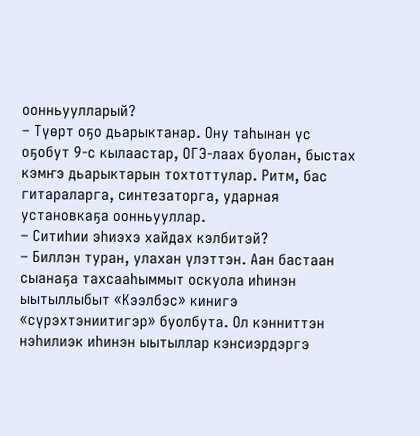оонньуулларый?
– Түөрт оҕо дьарыктанар. Ону таһынан үс оҕобут 9-с кылаастар, ОГЭ-лаах буолан, быстах кэмҥэ дьарыктарын тохтоттулар. Ритм, бас гитараларга, синтезаторга, ударная установкаҕа оонньууллар.
– Ситиһии эһиэхэ хайдах кэлбитэй?
– Биллэн туран, улахан үлэттэн. Аан бастаан сыанаҕа тахсааһыммыт оскуола иһинэн ыытыллыбыт «Кээлбэс» кинигэ «сүрэхтэниитигэр» буолбута. Ол кэнниттэн нэһилиэк иһинэн ыытыллар кэнсиэрдэргэ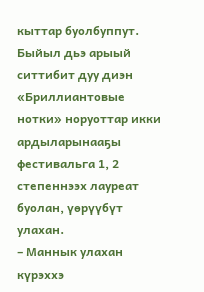кыттар буолбуппут. Быйыл дьэ арыый ситтибит дуу диэн «Бриллиантовые нотки» норуоттар икки ардыларынааҕы фестивальга 1, 2 степеннээх лауреат буолан, үөрүүбүт улахан.
– Маннык улахан күрэххэ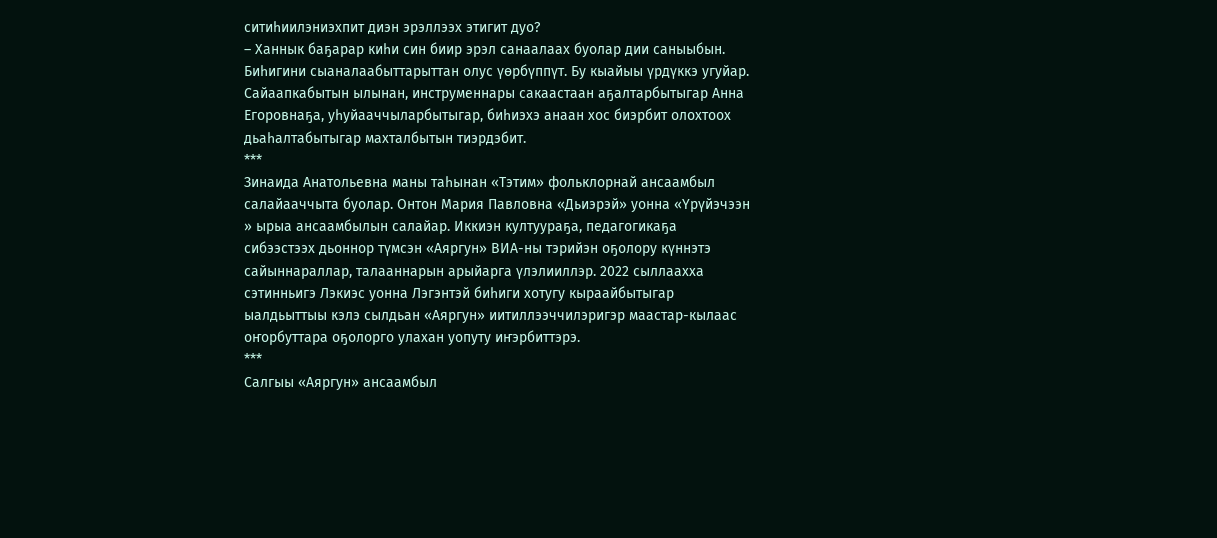ситиһиилэниэхпит диэн эрэллээх этигит дуо?
– Ханнык баҕарар киһи син биир эрэл санаалаах буолар дии саныыбын. Биһигини сыаналаабыттарыттан олус үөрбүппүт. Бу кыайыы үрдүккэ угуйар.
Сайаапкабытын ылынан, инструменнары сакаастаан аҕалтарбытыгар Анна Егоровнаҕа, уһуйааччыларбытыгар, биһиэхэ анаан хос биэрбит олохтоох дьаһалтабытыгар махталбытын тиэрдэбит.
***
Зинаида Анатольевна маны таһынан «Тэтим» фольклорнай ансаамбыл салайааччыта буолар. Онтон Мария Павловна «Дьиэрэй» уонна «Үрүйэчээн » ырыа ансаамбылын салайар. Иккиэн култуураҕа, педагогикаҕа сибээстээх дьоннор түмсэн «Аяргун» ВИА-ны тэрийэн оҕолору күннэтэ сайыннараллар, талааннарын арыйарга үлэлииллэр. 2022 сыллаахха сэтинньигэ Лэкиэс уонна Лэгэнтэй биһиги хотугу кыраайбытыгар ыалдьыттыы кэлэ сылдьан «Аяргун» иитиллээччилэригэр маастар-кылаас оҥорбуттара оҕолорго улахан уопуту иҥэрбиттэрэ.
***
Салгыы «Аяргун» ансаамбыл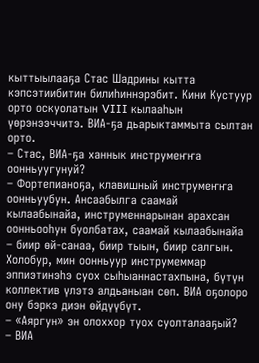кыттыылааҕа Стас Шадрины кытта кэпсэтиибитин билиһиннэрэбит. Кини Кустуур орто оскуолатын VIII кылааһын үөрэнээччитэ. ВИА-ҕа дьарыктаммыта сылтан орто.
– Стас, ВИА-ҕа ханнык инструмеҥҥа оонньуугунуй?
– Фортепианоҕа, клавишный инструмеҥҥа оонньуубун. Ансаабылга саамай кылаабынайа, инструменнарынан арахсан оонньооһун буолбатах, саамай кылаабынайа – биир өй-санаа, биир тыын, биир салгын. Холобур, мин оонньуур инструмеммар эппиэтинэһэ суох сыһыаннастахпына, бүтүн коллектив үлэтэ алдьаныан сөп. ВИА оҕолоро ону бэркэ диэн өйдүүбүт.
– «Аяргун» эн олоххор туох суолталааҕый?
– ВИА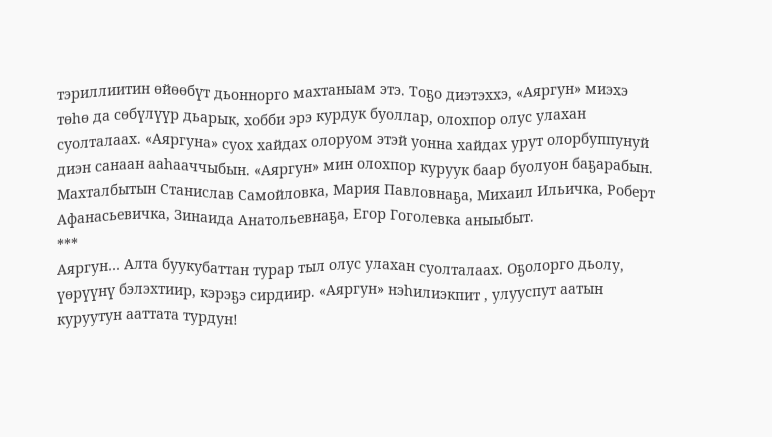тэриллиитин өйөөбүт дьоннорго махтаныам этэ. Тоҕо диэтэххэ, «Аяргун» миэхэ төһө да сөбүлүүр дьарык, хобби эрэ курдук буоллар, олохпор олус улахан суолталаах. «Аяргуна» суох хайдах олоруом этэй уонна хайдах урут олорбуппунуй диэн санаан ааһааччыбын. «Аяргун» мин олохпор куруук баар буолуон баҕарабын. Махталбытын Станислав Самойловка, Мария Павловнаҕа, Михаил Ильичка, Роберт Афанасьевичка, Зинаида Анатольевнаҕа, Егор Гоголевка аныыбыт.
***
Аяргун… Алта буукубаттан турар тыл олус улахан суолталаах. Оҕолорго дьолу, үөрүүнү бэлэхтиир, кэрэҕэ сирдиир. «Аяргун» нэһилиэкпит , улууспут аатын куруутун ааттата турдун!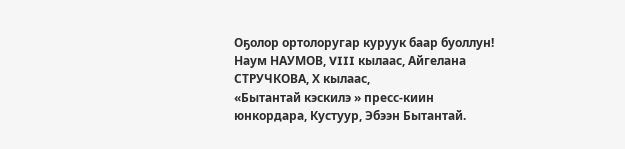Оҕолор ортолоругар куруук баар буоллун!
Наум НАУМОВ, VIII кылаас, Айгелана СТРУЧКОВА, Х кылаас,
«Бытантай кэскилэ » пресс-киин юнкордара, Кустуур, Эбээн Бытантай.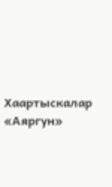Хаартыскалар «Аяргун»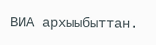ВИА архыыбыттан.